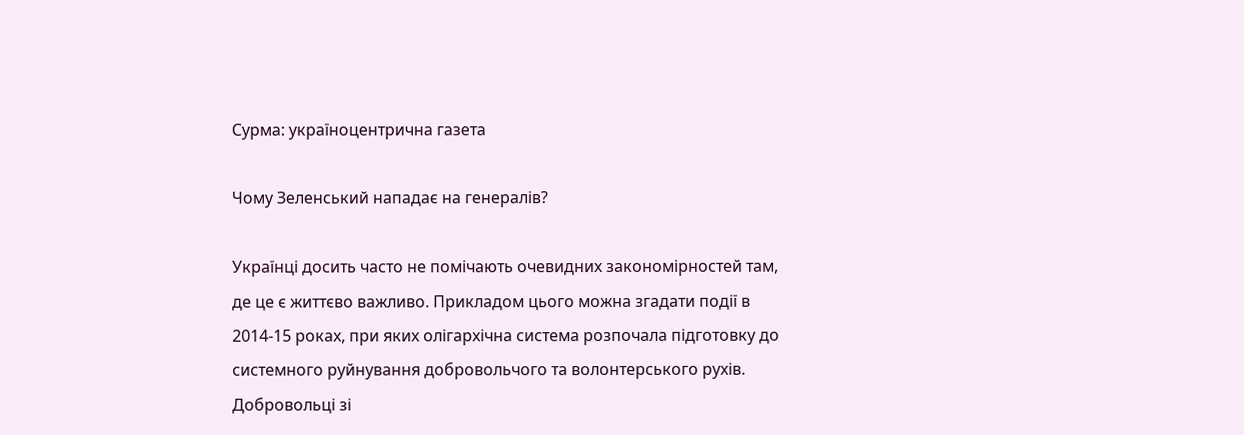Сурма: україноцентрична газета

Чому Зеленський нападає на генералів?

Українці досить часто не помічають очевидних закономірностей там, де це є життєво важливо. Прикладом цього можна згадати події в 2014-15 роках, при яких олігархічна система розпочала підготовку до системного руйнування добровольчого та волонтерського рухів. Добровольці зі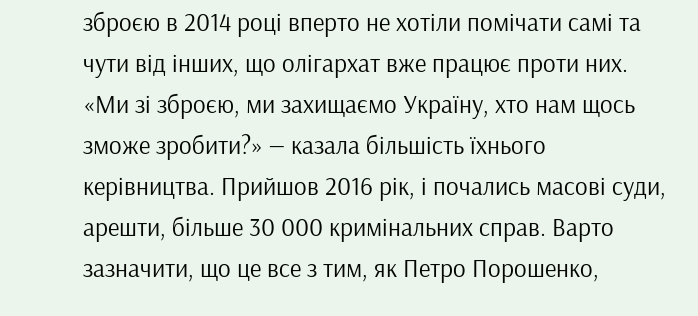зброєю в 2014 році вперто не хотіли помічати самі та чути від інших, що олігархат вже працює проти них. «Ми зі зброєю, ми захищаємо Україну, хто нам щось зможе зробити?» — казала більшість їхнього керівництва. Прийшов 2016 рік, і почались масові суди, арешти, більше 30 000 кримінальних справ. Варто зазначити, що це все з тим, як Петро Порошенко,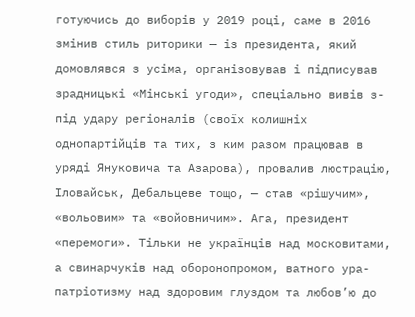готуючись до виборів у 2019 році, саме в 2016 змінив стиль риторики — із президента, який домовлявся з усіма, організовував і підписував зрадницькі «Мінські угоди», спеціально вивів з-під удару регіоналів (своїх колишніх однопартійців та тих, з ким разом працював в уряді Януковича та Азарова), провалив люстрацію, Іловайськ, Дебальцеве тощо, — став «рішучим», «вольовим» та «войовничим». Ага, президент «перемоги». Тільки не українців над московитами, а свинарчуків над оборонопромом, ватного ура-патріотизму над здоровим глуздом та любов’ю до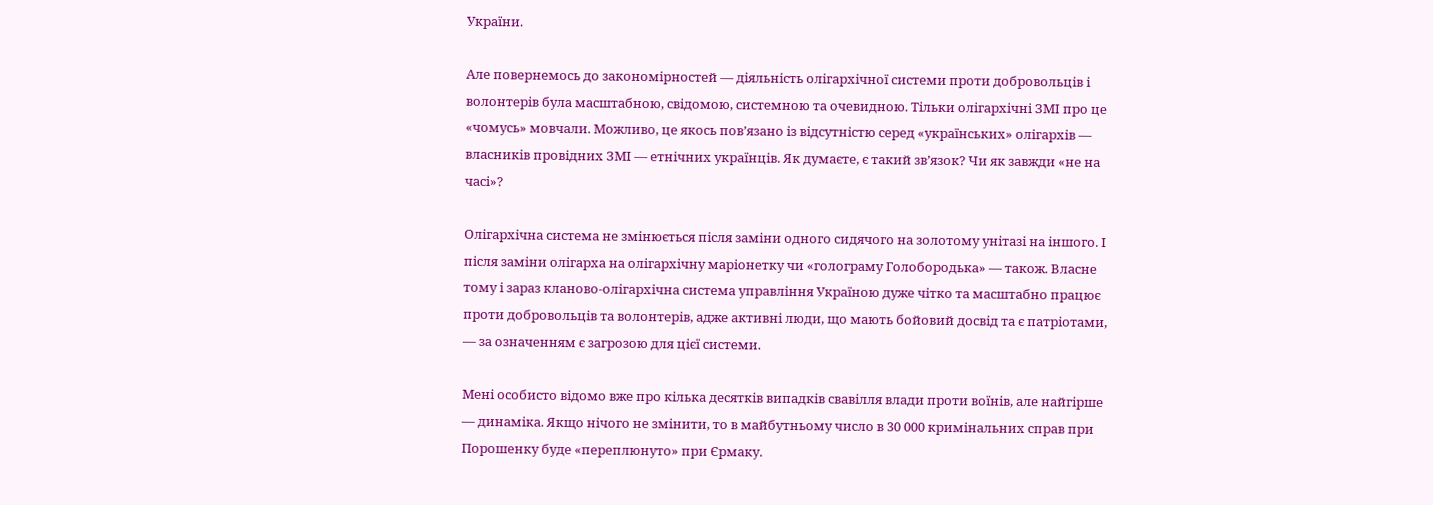України.

Але повернемось до закономірностей — діяльність олігархічної системи проти добровольців і волонтерів була масштабною, свідомою, системною та очевидною. Тільки олігархічні ЗМІ про це «чомусь» мовчали. Можливо, це якось пов’язано із відсутністю серед «українських» олігархів — власників провідних ЗМІ — етнічних українців. Як думаєте, є такий зв’язок? Чи як завжди «не на часі»?

Олігархічна система не змінюється після заміни одного сидячого на золотому унітазі на іншого. І після заміни олігарха на олігархічну маріонетку чи «голограму Голобородька» — також. Власне тому і зараз кланово-олігархічна система управління Україною дуже чітко та масштабно працює проти добровольців та волонтерів, адже активні люди, що мають бойовий досвід та є патріотами, — за означенням є загрозою для цієї системи.

Мені особисто відомо вже про кілька десятків випадків свавілля влади проти воїнів, але найгірше — динаміка. Якщо нічого не змінити, то в майбутньому число в 30 000 кримінальних справ при Порошенку буде «переплюнуто» при Єрмаку.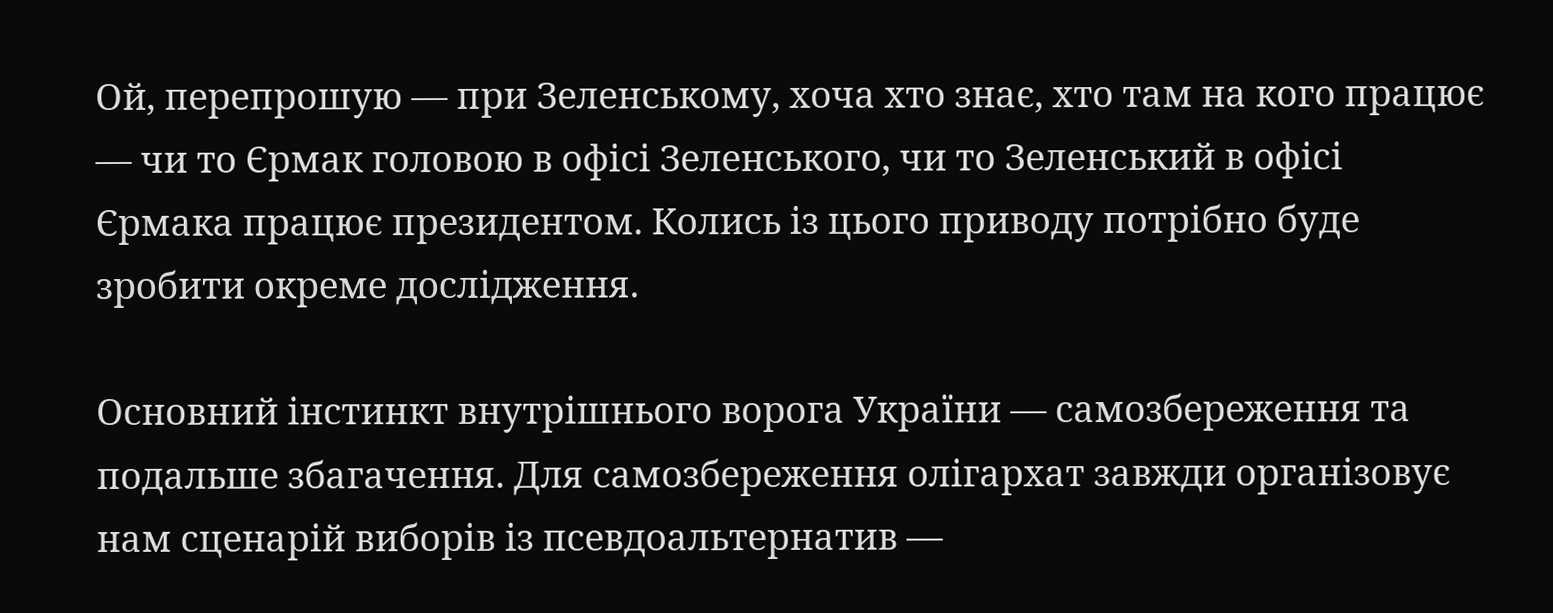Ой, перепрошую — при Зеленському, хоча хто знає, хто там на кого працює — чи то Єрмак головою в офісі Зеленського, чи то Зеленський в офісі Єрмака працює президентом. Колись із цього приводу потрібно буде зробити окреме дослідження.

Основний інстинкт внутрішнього ворога України — самозбереження та подальше збагачення. Для самозбереження олігархат завжди організовує нам сценарій виборів із псевдоальтернатив —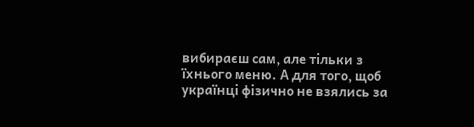вибираєш сам, але тільки з їхнього меню. А для того, щоб українці фізично не взялись за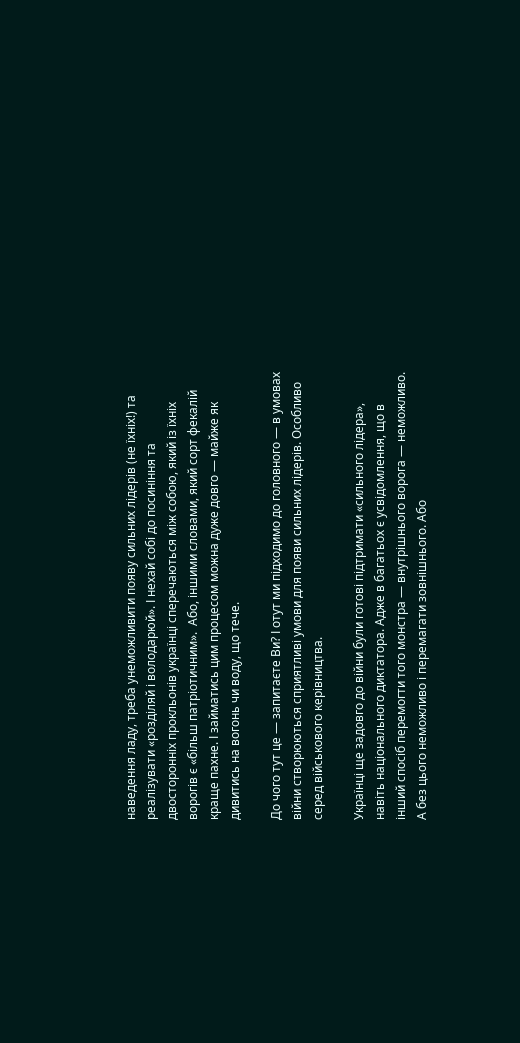наведення ладу, треба унеможливити появу сильних лідерів (не їхніх!) та реалізувати «розділяй і володарюй». І нехай собі до посиніння та двосторонніх прокльонів українці сперечаються між собою, який із їхніх ворогів є «більш патріотичним».  Або, іншими словами, який сорт фекалій краще пахне. І займатись цим процесом можна дуже довго — майже як дивитись на вогонь чи воду, що тече.

До чого тут це — запитаєте Ви? І отут ми підходимо до головного — в умовах війни створюються сприятливі умови для появи сильних лідерів. Особливо серед військового керівництва.

Українці ще задовго до війни були готові підтримати «сильного лідера», навіть національного диктатора. Адже в багатьох є усвідомлення, що в інший спосіб перемогти того монстра — внутрішнього ворога — неможливо. А без цього неможливо і перемагати зовнішнього. Або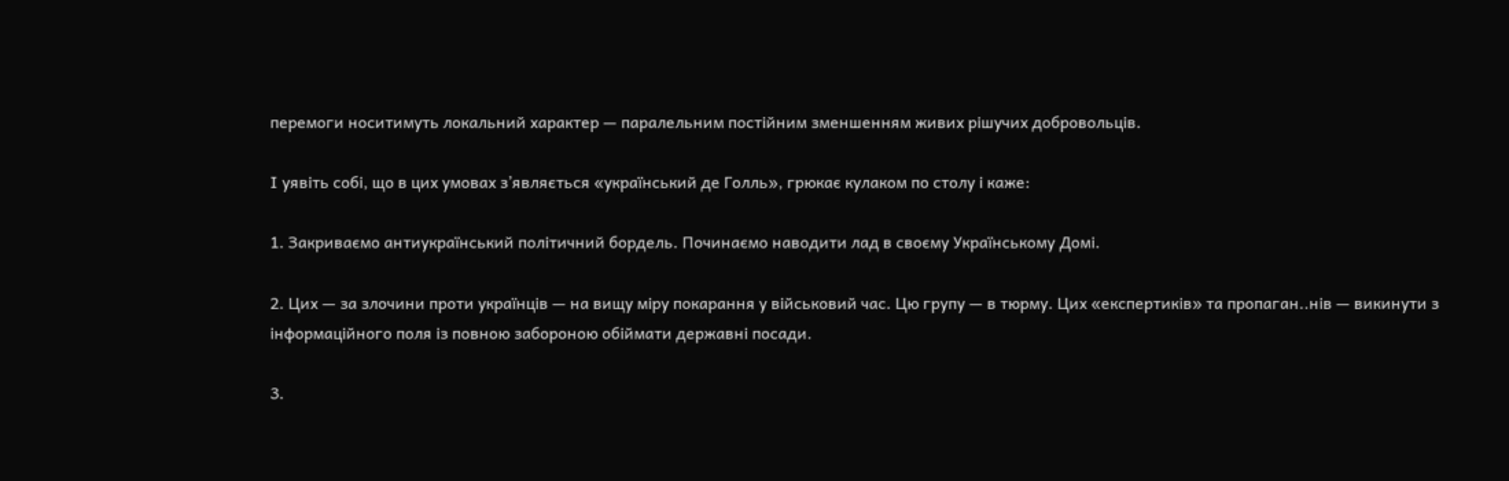перемоги носитимуть локальний характер — паралельним постійним зменшенням живих рішучих добровольців.

І уявіть собі, що в цих умовах з’являється «український де Голль», грюкає кулаком по столу і каже:

1. Закриваємо антиукраїнський політичний бордель. Починаємо наводити лад в своєму Українському Домі.

2. Цих — за злочини проти українців — на вищу міру покарання у військовий час. Цю групу — в тюрму. Цих «експертиків» та пропаган..нів — викинути з інформаційного поля із повною забороною обіймати державні посади.

3.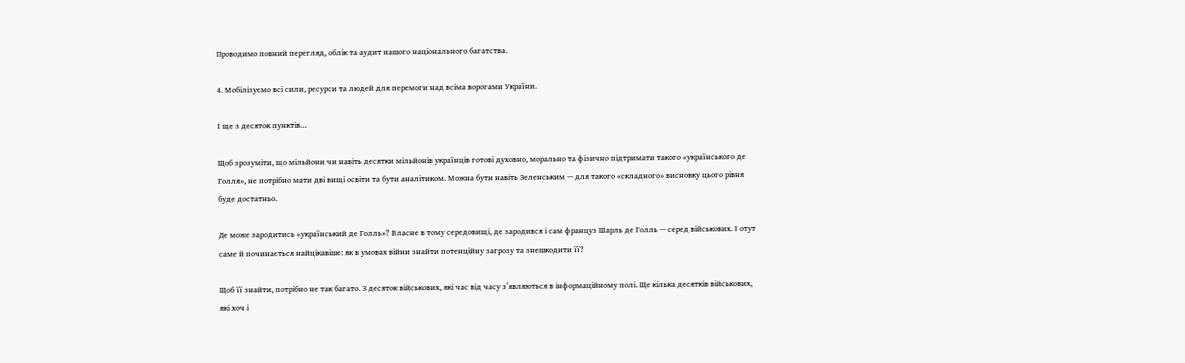Проводимо повний перегляд, облік та аудит нашого національного багатства.

4. Мобілізуємо всі сили, ресурси та людей для перемоги над всіма ворогами України.

І ще з десяток пунктів…

Щоб зрозуміти, що мільйони чи навіть десятки мільйонів українців готові духовно, морально та фізично підтримати такого «українського де Голля», не потрібно мати дві вищі освіти та бути аналітиком. Можна бути навіть Зеленським — для такого «складного» висновку цього рівня буде достатньо.

Де може зародитись «український де Голль»? Власне в тому середовищі, де зародився і сам француз Шарль де Голль — серед військових. І отут саме й починається найцікавіше: як в умовах війни знайти потенційну загрозу та знешкодити її?

Щоб її знайти, потрібно не так багато. З десяток військових, які час від часу з’являються в інформаційному полі. Ще кілька десятків військових, які хоч і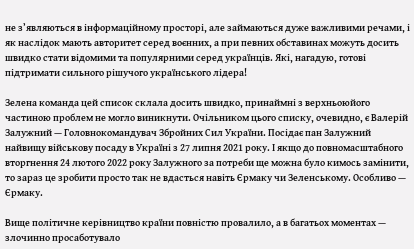не з’являються в інформаційному просторі, але займаються дуже важливими речами, і як наслідок мають авторитет серед воєнних, а при певних обставинах можуть досить швидко стати відомими та популярними серед українців. Які, нагадую, готові підтримати сильного рішучого українського лідера!

Зелена команда цей список склала досить швидко, принаймні з верхньоюйого частиною проблем не могло виникнути. Очільником цього списку, очевидно, є Валерій Залужний — Головнокомандувач Збройних Сил України. Посідає пан Залужний найвищу військову посаду в Україні з 27 липня 2021 року. І якщо до повномасштабного вторгнення 24 лютого 2022 року Залужного за потреби ще можна було кимось замінити, то зараз це зробити просто так не вдасться навіть Єрмаку чи Зеленському. Особливо — Єрмаку.

Вище політичне керівництво країни повністю провалило, а в багатьох моментах — злочинно просаботувало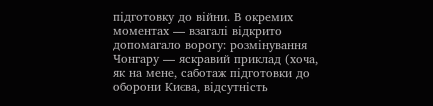підготовку до війни. В окремих моментах — взагалі відкрито допомагало ворогу: розмінування Чонгару — яскравий приклад (хоча, як на мене, саботаж підготовки до оборони Києва, відсутність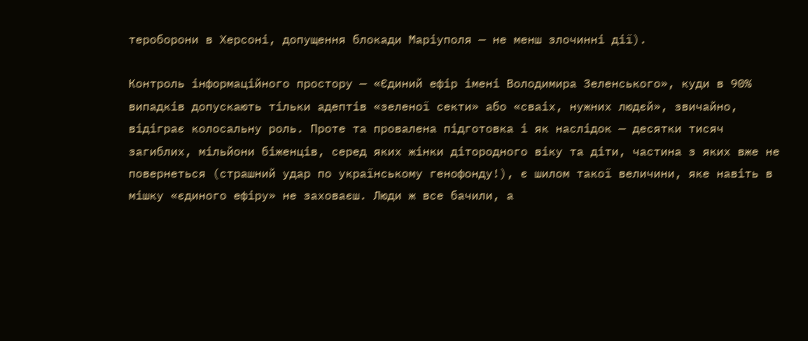тероборони в Херсоні, допущення блокади Маріуполя — не менш злочинні дії).

Контроль інформаційного простору — «Єдиний ефір імені Володимира Зеленського», куди в 90% випадків допускають тільки адептів «зеленої секти» або «сваіх, нужних людєй», звичайно, відіграє колосальну роль. Проте та провалена підготовка і як наслідок — десятки тисяч загиблих, мільйони біженців, серед яких жінки дітородного віку та діти, частина з яких вже не повернеться (страшний удар по українському генофонду!), є шилом такої величини, яке навіть в мішку «єдиного ефіру» не заховаєш. Люди ж все бачили, а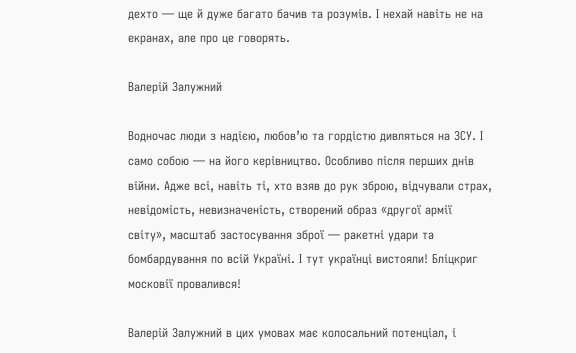дехто — ще й дуже багато бачив та розумів. І нехай навіть не на екранах, але про це говорять.

Валерій Залужний

Водночас люди з надією, любов’ю та гордістю дивляться на ЗСУ. І само собою — на його керівництво. Особливо після перших днів війни. Адже всі, навіть ті, хто взяв до рук зброю, відчували страх, невідомість, невизначеність, створений образ «другої армії світу», масштаб застосування зброї — ракетні удари та бомбардування по всій Україні. І тут українці вистояли! Бліцкриг московії провалився!

Валерій Залужний в цих умовах має колосальний потенціал, і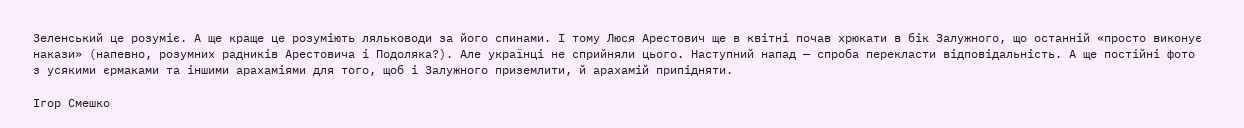Зеленський це розуміє. А ще краще це розуміють ляльководи за його спинами. І тому Люся Арестович ще в квітні почав хрюкати в бік Залужного, що останній «просто виконує накази» (напевно, розумних радників Арестовича і Подоляка?). Але українці не сприйняли цього. Наступний напад — спроба перекласти відповідальність. А ще постійні фото з усякими єрмаками та іншими арахаміями для того, щоб і Залужного приземлити, й арахамій припідняти.

Ігор Смешко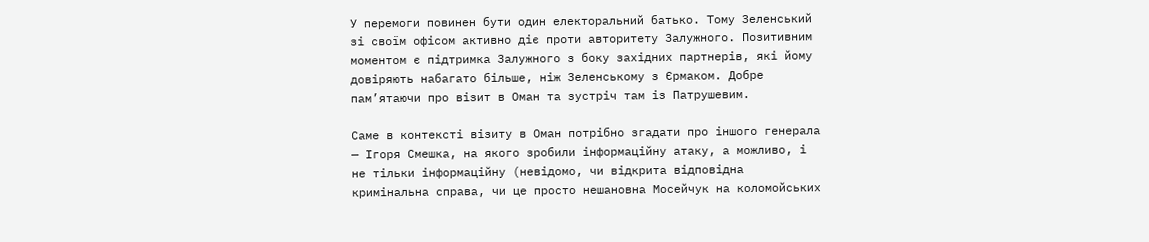У перемоги повинен бути один електоральний батько. Тому Зеленський зі своїм офісом активно діє проти авторитету Залужного. Позитивним моментом є підтримка Залужного з боку західних партнерів, які йому довіряють набагато більше, ніж Зеленському з Єрмаком. Добре пам’ятаючи про візит в Оман та зустріч там із Патрушевим.

Саме в контексті візиту в Оман потрібно згадати про іншого генерала — Ігоря Смешка, на якого зробили інформаційну атаку, а можливо, і не тільки інформаційну (невідомо, чи відкрита відповідна кримінальна справа, чи це просто нешановна Мосейчук на коломойських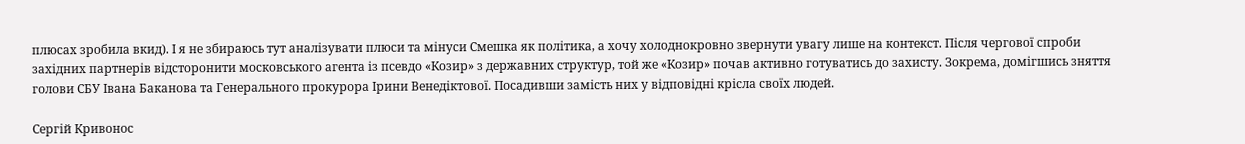плюсах зробила вкид). І я не збираюсь тут аналізувати плюси та мінуси Смешка як політика, а хочу холоднокровно звернути увагу лише на контекст. Після чергової спроби західних партнерів відсторонити московського агента із псевдо «Козир» з державних структур, той же «Козир» почав активно готуватись до захисту. Зокрема, домігшись зняття голови СБУ Івана Баканова та Генерального прокурора Ірини Венедіктової. Посадивши замість них у відповідні крісла своїх людей.

Сергій Кривонос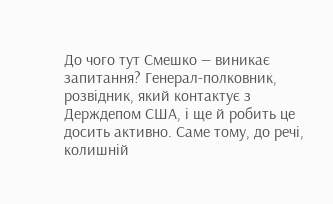До чого тут Смешко — виникає запитання? Генерал-полковник, розвідник, який контактує з Держдепом США, і ще й робить це досить активно. Саме тому, до речі, колишній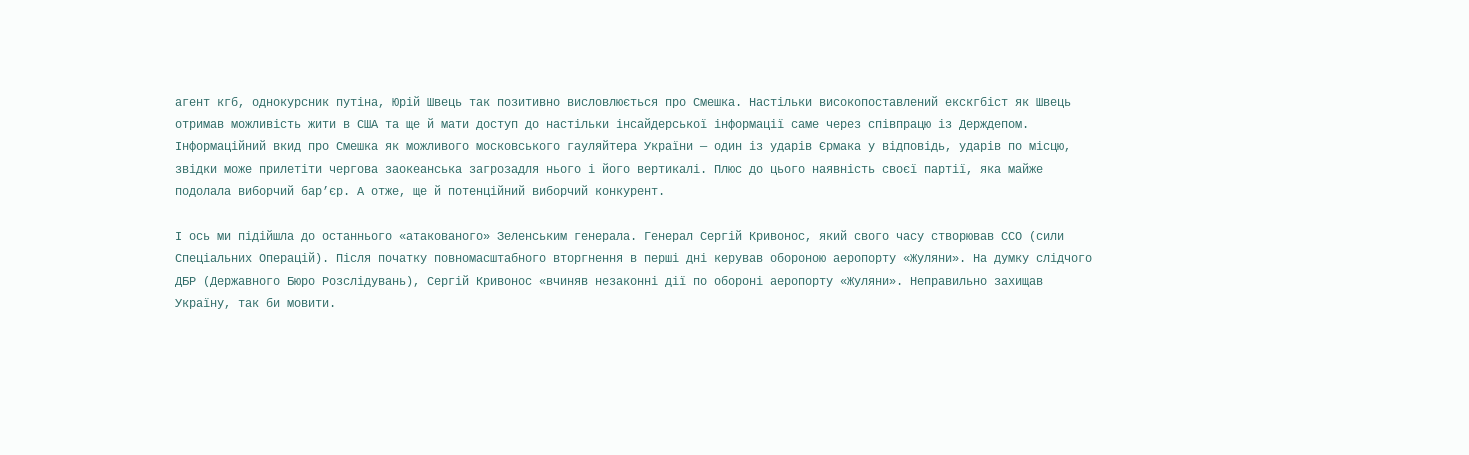агент кгб, однокурсник путіна, Юрій Швець так позитивно висловлюється про Смешка. Настільки високопоставлений екскгбіст як Швець отримав можливість жити в США та ще й мати доступ до настільки інсайдерської інформації саме через співпрацю із Держдепом. Інформаційний вкид про Смешка як можливого московського гауляйтера України — один із ударів Єрмака у відповідь, ударів по місцю, звідки може прилетіти чергова заокеанська загрозадля нього і його вертикалі. Плюс до цього наявність своєї партії, яка майже подолала виборчий бар’єр. А отже, ще й потенційний виборчий конкурент.

І ось ми підійшла до останнього «атакованого» Зеленським генерала. Генерал Сергій Кривонос, який свого часу створював ССО (сили Спеціальних Операцій). Після початку повномасштабного вторгнення в перші дні керував обороною аеропорту «Жуляни». На думку слідчого ДБР (Державного Бюро Розслідувань), Сергій Кривонос «вчиняв незаконні дії по обороні аеропорту «Жуляни». Неправильно захищав Україну, так би мовити.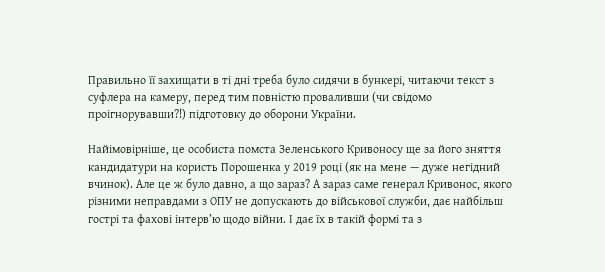Правильно її захищати в ті дні треба було сидячи в бункері, читаючи текст з суфлера на камеру, перед тим повністю проваливши (чи свідомо проігнорувавши?!) підготовку до оборони України.

Найімовірніше, це особиста помста Зеленського Кривоносу ще за його зняття кандидатури на користь Порошенка у 2019 році (як на мене — дуже негідний вчинок). Але це ж було давно, а що зараз? А зараз саме генерал Кривонос, якого різними неправдами з ОПУ не допускають до військової служби, дає найбільш гострі та фахові інтерв’ю щодо війни. І дає їх в такій формі та з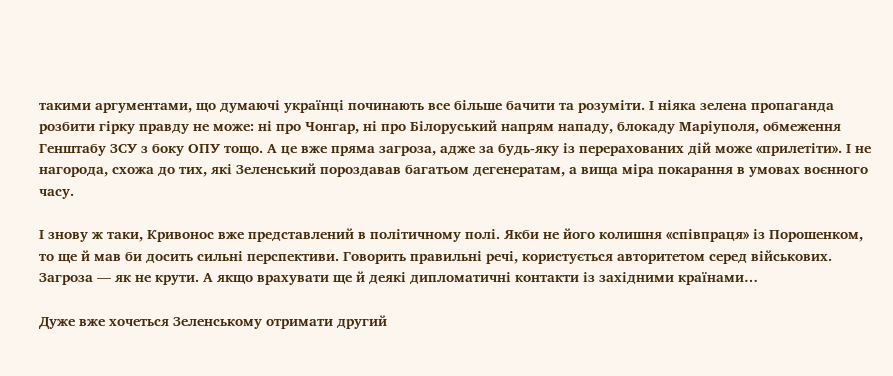такими аргументами, що думаючі українці починають все більше бачити та розуміти. І ніяка зелена пропаганда розбити гірку правду не може: ні про Чонгар, ні про Білоруський напрям нападу, блокаду Маріуполя, обмеження Генштабу ЗСУ з боку ОПУ тощо. А це вже пряма загроза, адже за будь-яку із перерахованих дій може «прилетіти». І не нагорода, схожа до тих, які Зеленський пороздавав багатьом дегенератам, а вища міра покарання в умовах воєнного часу.

І знову ж таки, Кривонос вже представлений в політичному полі. Якби не його колишня «співпраця» із Порошенком, то ще й мав би досить сильні перспективи. Говорить правильні речі, користується авторитетом серед військових. Загроза — як не крути. А якщо врахувати ще й деякі дипломатичні контакти із західними країнами…

Дуже вже хочеться Зеленському отримати другий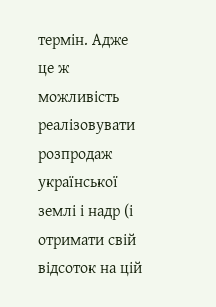термін. Адже це ж можливість реалізовувати розпродаж української землі і надр (і отримати свій відсоток на цій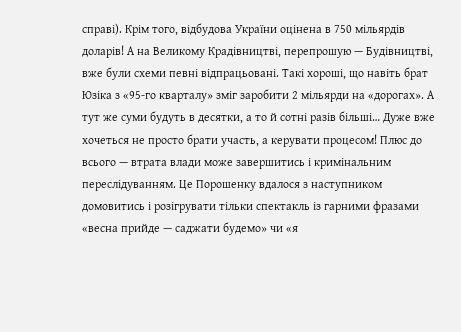справі). Крім того, відбудова України оцінена в 750 мільярдів доларів! А на Великому Крадівництві, перепрошую — Будівництві, вже були схеми певні відпрацьовані. Такі хороші, що навіть брат Юзіка з «95-го кварталу» зміг заробити 2 мільярди на «дорогах». А тут же суми будуть в десятки, а то й сотні разів більші… Дуже вже хочеться не просто брати участь, а керувати процесом! Плюс до всього — втрата влади може завершитись і кримінальним переслідуванням. Це Порошенку вдалося з наступником домовитись і розігрувати тільки спектакль із гарними фразами «весна прийде — саджати будемо» чи «я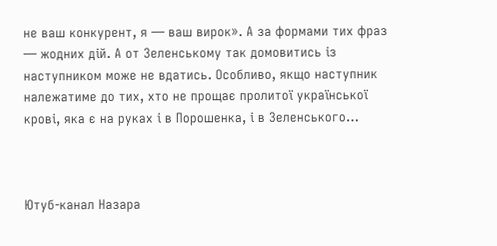не ваш конкурент, я — ваш вирок». А за формами тих фраз — жодних дій. А от Зеленському так домовитись із наступником може не вдатись. Особливо, якщо наступник належатиме до тих, хто не прощає пролитої української крові, яка є на руках і в Порошенка, і в Зеленського…



Ютуб-канал Назара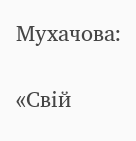Мухачова:

«Свій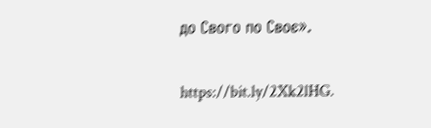до Свого по Своє».

https://bit.ly/2Xk2lHG.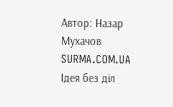Автор: Назар Мухачов
SURMA.COM.UA
Ідея без діл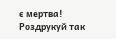є мертва!
Роздрукуй так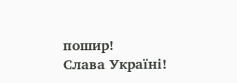пошир!
Слава Україні!